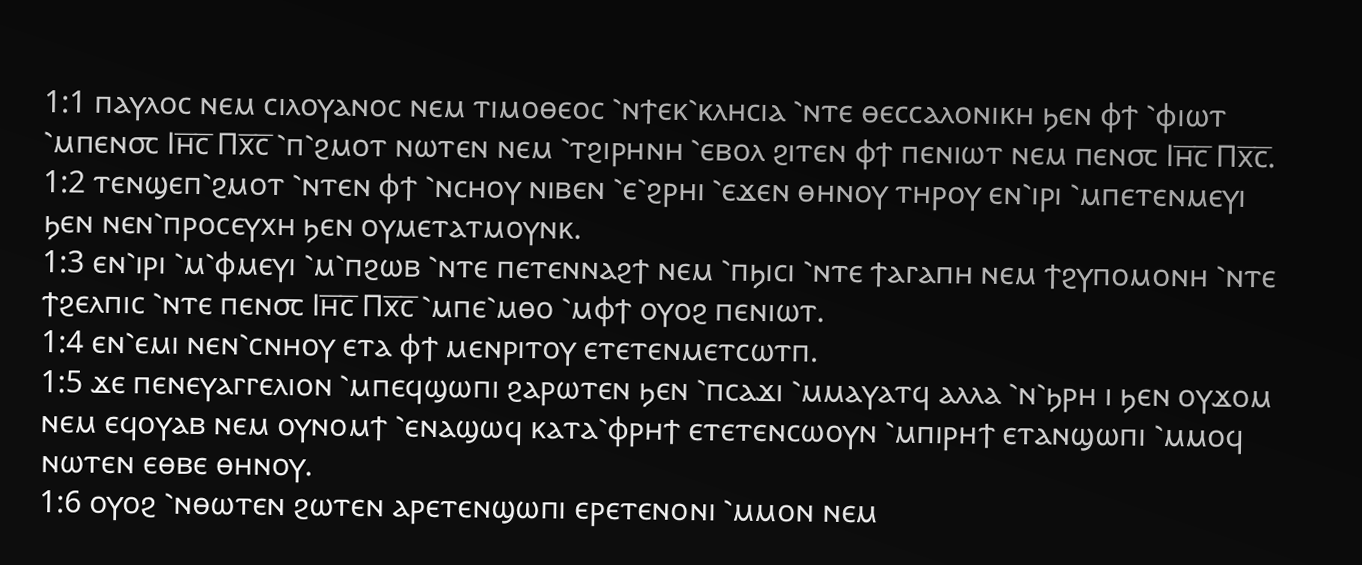1:1 ⲡⲁⲩⲗⲟⲥ ⲛⲉⲙ ⲥⲓⲗⲟⲩⲁⲛⲟⲥ ⲛⲉⲙ ⲧⲓⲙⲟⲑⲉⲟⲥ ⳿ⲛϯⲉⲕ⳿ⲕⲗⲏⲥⲓⲁ ⳿ⲛⲧⲉ ⲑⲉⲥⲥⲁⲗⲟⲛⲓⲕⲏ ϧⲉⲛ ⲫϯ ⳿ⲫⲓⲱⲧ ⳿ⲙⲡⲉⲛ⳪ Ⲓⲏ̅ⲥ̅ Ⲡⲭ̅ⲥ̅ ⳿ⲡ⳿ϩⲙⲟⲧ ⲛⲱⲧⲉⲛ ⲛⲉⲙ ⳿ⲧϩⲓⲣⲏⲛⲏ ⳿ⲉⲃⲟⲗ ϩⲓⲧⲉⲛ ⲫϯ ⲡⲉⲛⲓⲱⲧ ⲛⲉⲙ ⲡⲉⲛ⳪ Ⲓⲏ̅ⲥ̅ Ⲡⲭ̅ⲥ̅.
1:2 ⲧⲉⲛϣⲉⲡ⳿ϩⲙⲟⲧ ⳿ⲛⲧⲉⲛ ⲫϯ ⳿ⲛⲥⲏⲟⲩ ⲛⲓⲃⲉⲛ ⳿ⲉ⳿ϩⲣⲏⲓ ⳿ⲉϫⲉⲛ ⲑⲏⲛⲟⲩ ⲧⲏⲣⲟⲩ ⲉⲛ⳿ⲓⲣⲓ ⳿ⲙⲡⲉⲧⲉⲛⲙⲉⲩⲓ ϧⲉⲛ ⲛⲉⲛ⳿ⲡⲣⲟⲥⲉⲩⲭⲏ ϧⲉⲛ ⲟⲩⲙⲉⲧⲁⲧⲙⲟⲩⲛⲕ.
1:3 ⲉⲛ⳿ⲓⲣⲓ ⳿ⲙ⳿ⲫⲙⲉⲩⲓ ⳿ⲙ⳿ⲡϩⲱⲃ ⳿ⲛⲧⲉ ⲡⲉⲧⲉⲛⲛⲁϩϯ ⲛⲉⲙ ⳿ⲡϧⲓⲥⲓ ⳿ⲛⲧⲉ ϯⲁⲅⲁⲡⲏ ⲛⲉⲙ ϯϩⲩⲡⲟⲙⲟⲛⲏ ⳿ⲛⲧⲉ ϯϩⲉⲗⲡⲓⲥ ⳿ⲛⲧⲉ ⲡⲉⲛ⳪ Ⲓⲏ̅ⲥ̅ Ⲡⲭ̅ⲥ̅ ⳿ⲙⲡⲉ⳿ⲙⲑⲟ ⳿ⲙⲫϯ ⲟⲩⲟϩ ⲡⲉⲛⲓⲱⲧ.
1:4 ⲉⲛ⳿ⲉⲙⲓ ⲛⲉⲛ⳿ⲥⲛⲏⲟⲩ ⲉⲧⲁ ⲫϯ ⲙⲉⲛⲣⲓⲧⲟⲩ ⲉⲧⲉⲧⲉⲛⲙⲉⲧⲥⲱⲧⲡ.
1:5 ϫⲉ ⲡⲉⲛⲉⲩⲁⲅⲅⲉⲗⲓⲟⲛ ⳿ⲙⲡⲉϥϣⲱⲡⲓ ϩⲁⲣⲱⲧⲉⲛ ϧⲉⲛ ⳿ⲡⲥⲁϫⲓ ⳿ⲙⲙⲁⲩⲁⲧϥ ⲁⲗⲗⲁ ⳿ⲛ⳿ϧⲣⲏ ⲓ ϧⲉⲛ ⲟⲩϫⲟⲙ ⲛⲉⲙ ⲉϥⲟⲩⲁⲃ ⲛⲉⲙ ⲟⲩⲛⲟⲙϯ ⳿ⲉⲛⲁϣⲱϥ ⲕⲁⲧⲁ⳿ⲫⲣⲏϯ ⲉⲧⲉⲧⲉⲛⲥⲱⲟⲩⲛ ⳿ⲙⲡⲓⲣⲏϯ ⲉⲧⲁⲛϣⲱⲡⲓ ⳿ⲙⲙⲟϥ ⲛⲱⲧⲉⲛ ⲉⲑⲃⲉ ⲑⲏⲛⲟⲩ.
1:6 ⲟⲩⲟϩ ⳿ⲛⲑⲱⲧⲉⲛ ϩⲱⲧⲉⲛ ⲁⲣⲉⲧⲉⲛϣⲱⲡⲓ ⲉⲣⲉⲧⲉⲛⲟⲛⲓ ⳿ⲙⲙⲟⲛ ⲛⲉⲙ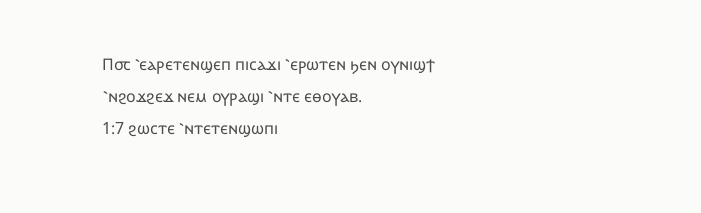Ⲡ⳪ ⳿ⲉⲁⲣⲉⲧⲉⲛϣⲉⲡ ⲡⲓⲥⲁϫⲓ ⳿ⲉⲣⲱⲧⲉⲛ ϧⲉⲛ ⲟⲩⲛⲓϣϯ ⳿ⲛϩⲟϫϩⲉϫ ⲛⲉⲙ ⲟⲩⲣⲁϣⲓ ⳿ⲛⲧⲉ ⲉⲑⲟⲩⲁⲃ.
1:7 ϩⲱⲥⲧⲉ ⳿ⲛⲧⲉⲧⲉⲛϣⲱⲡⲓ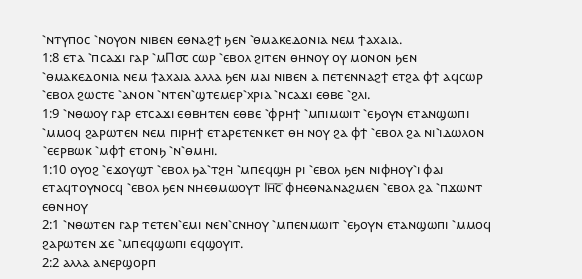⳿ⲛⲧⲩⲡⲟⲥ ⳿ⲛⲟⲩⲟⲛ ⲛⲓⲃⲉⲛ ⲉⲑⲛⲁϩϯ ϧⲉⲛ ⳿ⲑⲙⲁⲕⲉⲇⲟⲛⲓⲁ ⲛⲉⲙ ϯⲁⲭⲁⲓⲁ.
1:8 ⲉⲧⲁ ⳿ⲡⲥⲁϫⲓ ⲅⲁⲣ ⳿ⲙⲠ⳪ ⲥⲱⲣ ⳿ⲉⲃⲟⲗ ϩⲓⲧⲉⲛ ⲑⲏⲛⲟⲩ ⲟⲩ ⲙⲟⲛⲟⲛ ϧⲉⲛ ⳿ⲑⲙⲁⲕⲉⲇⲟⲛⲓⲁ ⲛⲉⲙ ϯⲁⲭⲁⲓⲁ ⲁⲗⲗⲁ ϧⲉⲛ ⲙⲁⲓ ⲛⲓⲃⲉⲛ ⲁ ⲡⲉⲧⲉⲛⲛⲁϩϯ ⲉⲧϩⲁ ⲫϯ ⲁϥⲥⲱⲣ ⳿ⲉⲃⲟⲗ ϩⲱⲥⲧⲉ ⳿ⲁⲛⲟⲛ ⳿ⲛⲧⲉⲛ⳿ϣⲧⲉⲙⲉⲣ⳿ⲭⲣⲓⲁ ⳿ⲛⲥⲁϫⲓ ⲉⲑⲃⲉ ⳿ϩⲗⲓ.
1:9 ⳿ⲛⲑⲱⲟⲩ ⲅⲁⲣ ⲉⲧⲥⲁϫⲓ ⲉⲑⲃⲏⲧⲉⲛ ⲉⲑⲃⲉ ⳿ⲫⲣⲏϯ ⳿ⲙⲡⲓⲙⲱⲓⲧ ⳿ⲉϧⲟⲩⲛ ⲉⲧⲁⲛϣⲱⲡⲓ ⳿ⲙⲙⲟϥ ϩⲁⲣⲱⲧⲉⲛ ⲛⲉⲙ ⲡⲓⲣⲏϯ ⲉⲧⲁⲣⲉⲧⲉⲛⲕⲉⲧ ⲑⲏ ⲛⲟⲩ ϩⲁ ⲫϯ ⳿ⲉⲃⲟⲗ ϩⲁ ⲛⲓ⳿ⲓⲇⲱⲗⲟⲛ ⳿ⲉⲉⲣⲃⲱⲕ ⳿ⲙⲫϯ ⲉⲧⲟⲛϧ ⳿ⲛ⳿ⲑⲙⲏⲓ.
1:10 ⲟⲩⲟϩ ⳿ⲉϫⲟⲩϣⲧ ⳿ⲉⲃⲟⲗ ϧⲁ⳿ⲧϩⲏ ⳿ⲙⲡⲉϥϣⲏ ⲣⲓ ⳿ⲉⲃⲟⲗ ϧⲉⲛ ⲛⲓⲫⲏⲟⲩ⳿ⲓ ⲫⲁⲓ ⲉⲧⲁϥⲧⲟⲩⲛⲟⲥϥ ⳿ⲉⲃⲟⲗ ϧⲉⲛ ⲛⲏⲉⲑⲙⲱⲟⲩⲧ Ⲓⲏ̅ⲥ̅ ⲫⲏⲉⲑⲛⲁⲛⲁϩⲙⲉⲛ ⳿ⲉⲃⲟⲗ ϩⲁ ⳿ⲡϫⲱⲛⲧ ⲉⲑⲛⲏⲟⲩ
2:1 ⳿ⲛⲑⲱⲧⲉⲛ ⲅⲁⲣ ⲧⲉⲧⲉⲛ⳿ⲉⲙⲓ ⲛⲉⲛ⳿ⲥⲛⲏⲟⲩ ⳿ⲙⲡⲉⲛⲙⲱⲓⲧ ⳿ⲉϧⲟⲩⲛ ⲉⲧⲁⲛϣⲱⲡⲓ ⳿ⲙⲙⲟϥ ϩⲁⲣⲱⲧⲉⲛ ϫⲉ ⳿ⲙⲡⲉϥϣⲱⲡⲓ ⲉϥϣⲟⲩⲓⲧ.
2:2 ⲁⲗⲗⲁ ⲁⲛⲉⲣϣⲟⲣⲡ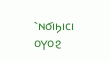⳿ⲛϭⲓϧⲓⲥⲓ ⲟⲩⲟϩ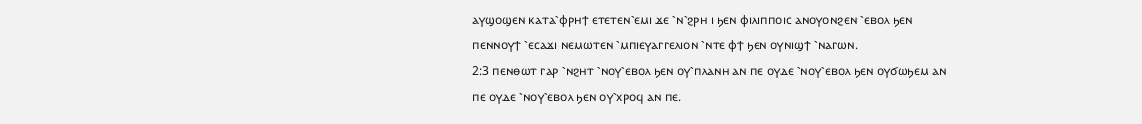ⲁⲩϣⲟϣⲉⲛ ⲕⲁⲧⲁ⳿ⲫⲣⲏϯ ⲉⲧⲉⲧⲉⲛ⳿ⲉⲙⲓ ϫⲉ ⳿ⲛ⳿ϩⲣⲏ ⲓ ϧⲉⲛ ⲫⲓⲗⲓⲡⲡⲟⲓⲥ ⲁⲛⲟⲩⲟⲛϩⲉⲛ ⳿ⲉⲃⲟⲗ ϧⲉⲛ ⲡⲉⲛⲛⲟⲩϯ ⳿ⲉⲥⲁϫⲓ ⲛⲉⲙⲱⲧⲉⲛ ⳿ⲙⲡⲓⲉⲩⲁⲅⲅⲉⲗⲓⲟⲛ ⳿ⲛⲧⲉ ⲫϯ ϧⲉⲛ ⲟⲩⲛⲓϣϯ ⳿ⲛⲁⲅⲱⲛ.
2:3 ⲡⲉⲛⲑⲱⲧ ⲅⲁⲣ ⳿ⲛϩⲏⲧ ⳿ⲛⲟⲩ⳿ⲉⲃⲟⲗ ϧⲉⲛ ⲟⲩ⳿ⲡⲗⲁⲛⲏ ⲁⲛ ⲡⲉ ⲟⲩⲇⲉ ⳿ⲛⲟⲩ⳿ⲉⲃⲟⲗ ϧⲉⲛ ⲟⲩϭⲱϧⲉⲙ ⲁⲛ ⲡⲉ ⲟⲩⲇⲉ ⳿ⲛⲟⲩ⳿ⲉⲃⲟⲗ ϧⲉⲛ ⲟⲩ⳿ⲭⲣⲟϥ ⲁⲛ ⲡⲉ.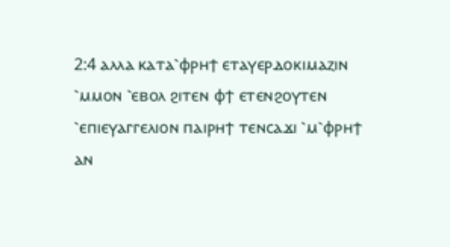2:4 ⲁⲗⲗⲁ ⲕⲁⲧⲁ⳿ⲫⲣⲏϯ ⲉⲧⲁⲩⲉⲣⲇⲟⲕⲓⲙⲁⲍⲓⲛ ⳿ⲙⲙⲟⲛ ⳿ⲉⲃⲟⲗ ϩⲓⲧⲉⲛ ⲫϯ ⲉⲧⲉⲛϩⲟⲩⲧⲉⲛ ⳿ⲉⲡⲓⲉⲩⲁⲅⲅⲉⲗⲓⲟⲛ ⲡⲁⲓⲣⲏϯ ⲧⲉⲛⲥⲁϫⲓ ⳿ⲙ⳿ⲫⲣⲏϯ ⲁⲛ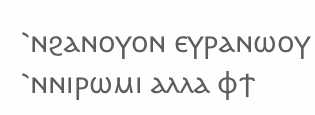⳿ⲛϩⲁⲛⲟⲩⲟⲛ ⲉⲩⲣⲁⲛⲱⲟⲩ ⳿ⲛⲛⲓⲣⲱⲙⲓ ⲁⲗⲗⲁ ⲫϯ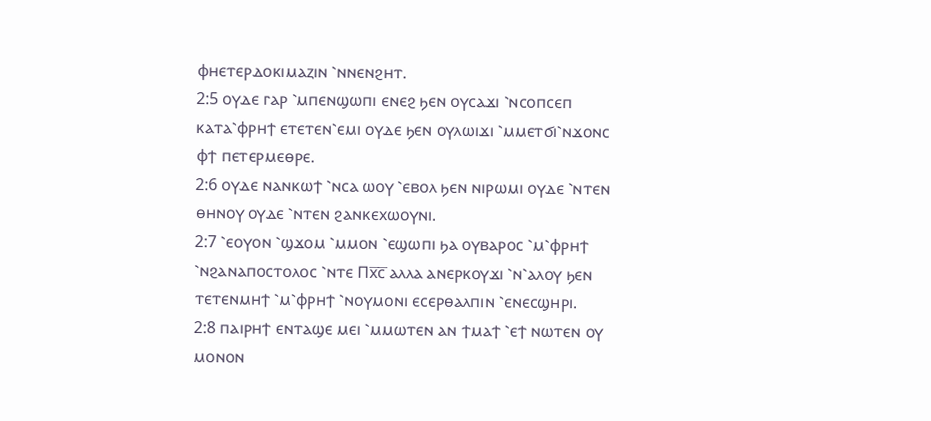ⲫⲏⲉⲧⲉⲣⲇⲟⲕⲓⲙⲁⲍⲓⲛ ⳿ⲛⲛⲉⲛϩⲏⲧ.
2:5 ⲟⲩⲇⲉ ⲅⲁⲣ ⳿ⲙⲡⲉⲛϣⲱⲡⲓ ⲉⲛⲉϩ ϧⲉⲛ ⲟⲩⲥⲁϫⲓ ⳿ⲛⲥⲟⲡⲥⲉⲡ ⲕⲁⲧⲁ⳿ⲫⲣⲏϯ ⲉⲧⲉⲧⲉⲛ⳿ⲉⲙⲓ ⲟⲩⲇⲉ ϧⲉⲛ ⲟⲩⲗⲱⲓϫⲓ ⳿ⲙⲙⲉⲧϭⲓ⳿ⲛϫⲟⲛⲥ ⲫϯ ⲡⲉⲧⲉⲣⲙⲉⲑⲣⲉ.
2:6 ⲟⲩⲇⲉ ⲛⲁⲛⲕⲱϯ ⳿ⲛⲥⲁ ⲱⲟⲩ ⳿ⲉⲃⲟⲗ ϧⲉⲛ ⲛⲓⲣⲱⲙⲓ ⲟⲩⲇⲉ ⳿ⲛⲧⲉⲛ ⲑⲏⲛⲟⲩ ⲟⲩⲇⲉ ⳿ⲛⲧⲉⲛ ϩⲁⲛⲕⲉⲭⲱⲟⲩⲛⲓ.
2:7 ⳿ⲉⲟⲩⲟⲛ ⳿ϣϫⲟⲙ ⳿ⲙⲙⲟⲛ ⳿ⲉϣⲱⲡⲓ ϧⲁ ⲟⲩⲃⲁⲣⲟⲥ ⳿ⲙ⳿ⲫⲣⲏϯ ⳿ⲛϩⲁⲛⲁⲡⲟⲥⲧⲟⲗⲟⲥ ⳿ⲛⲧⲉ Ⲡⲭ̅ⲥ̅ ⲁⲗⲗⲁ ⲁⲛⲉⲣⲕⲟⲩϫⲓ ⳿ⲛ⳿ⲁⲗⲟⲩ ϧⲉⲛ ⲧⲉⲧⲉⲛⲙⲏϯ ⳿ⲙ⳿ⲫⲣⲏϯ ⳿ⲛⲟⲩⲙⲟⲛⲓ ⲉⲥⲉⲣⲑⲁⲗⲡⲓⲛ ⳿ⲉⲛⲉⲥϣⲏⲣⲓ.
2:8 ⲡⲁⲓⲣⲏϯ ⲉⲛⲧⲁϣⲉ ⲙⲉⲓ ⳿ⲙⲙⲱⲧⲉⲛ ⲁⲛ ϯⲙⲁϯ ⳿ⲉϯ ⲛⲱⲧⲉⲛ ⲟⲩ ⲙⲟⲛⲟⲛ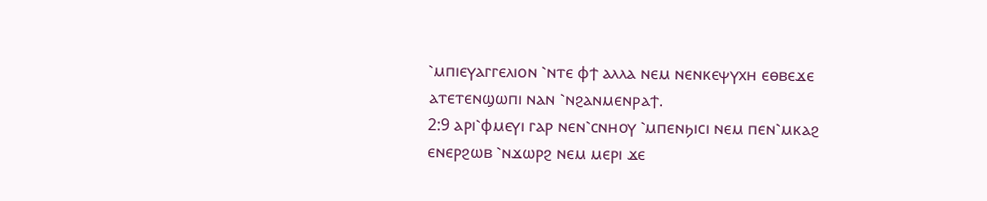⳿ⲙⲡⲓⲉⲩⲁⲅⲅⲉⲗⲓⲟⲛ ⳿ⲛⲧⲉ ⲫϯ ⲁⲗⲗⲁ ⲛⲉⲙ ⲛⲉⲛⲕⲉⲯⲩⲭⲏ ⲉⲑⲃⲉϫⲉ ⲁⲧⲉⲧⲉⲛϣⲱⲡⲓ ⲛⲁⲛ ⳿ⲛϩⲁⲛⲙⲉⲛⲣⲁϯ.
2:9 ⲁⲣⲓ⳿ⲫⲙⲉⲩⲓ ⲅⲁⲣ ⲛⲉⲛ⳿ⲥⲛⲏⲟⲩ ⳿ⲙⲡⲉⲛϧⲓⲥⲓ ⲛⲉⲙ ⲡⲉⲛ⳿ⲙⲕⲁϩ ⲉⲛⲉⲣϩⲱⲃ ⳿ⲛϫⲱⲣϩ ⲛⲉⲙ ⲙⲉⲣⲓ ϫⲉ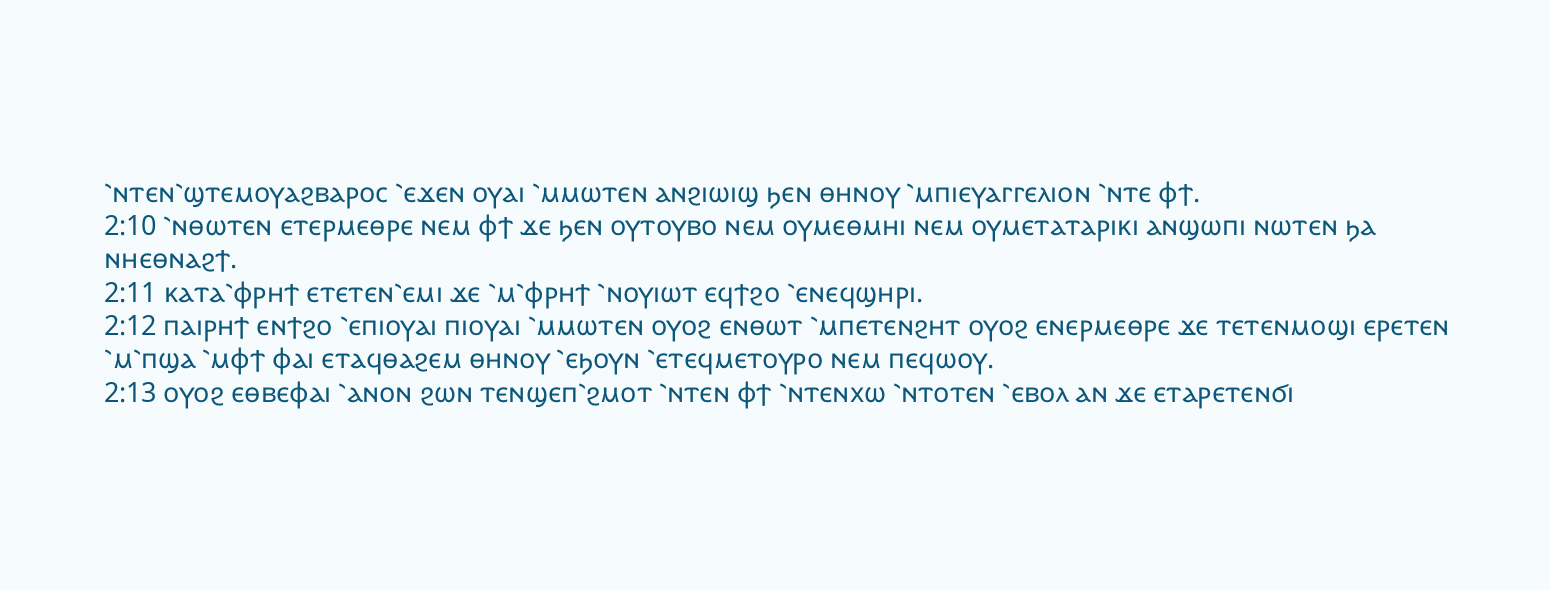⳿ⲛⲧⲉⲛ⳿ϣⲧⲉⲙⲟⲩⲁϩⲃⲁⲣⲟⲥ ⳿ⲉϫⲉⲛ ⲟⲩⲁⲓ ⳿ⲙⲙⲱⲧⲉⲛ ⲁⲛϩⲓⲱⲓϣ ϧⲉⲛ ⲑⲏⲛⲟⲩ ⳿ⲙⲡⲓⲉⲩⲁⲅⲅⲉⲗⲓⲟⲛ ⳿ⲛⲧⲉ ⲫϯ.
2:10 ⳿ⲛⲑⲱⲧⲉⲛ ⲉⲧⲉⲣⲙⲉⲑⲣⲉ ⲛⲉⲙ ⲫϯ ϫⲉ ϧⲉⲛ ⲟⲩⲧⲟⲩⲃⲟ ⲛⲉⲙ ⲟⲩⲙⲉⲑⲙⲏⲓ ⲛⲉⲙ ⲟⲩⲙⲉⲧⲁⲧⲁⲣⲓⲕⲓ ⲁⲛϣⲱⲡⲓ ⲛⲱⲧⲉⲛ ϧⲁ ⲛⲏⲉⲑⲛⲁϩϯ.
2:11 ⲕⲁⲧⲁ⳿ⲫⲣⲏϯ ⲉⲧⲉⲧⲉⲛ⳿ⲉⲙⲓ ϫⲉ ⳿ⲙ⳿ⲫⲣⲏϯ ⳿ⲛⲟⲩⲓⲱⲧ ⲉϥϯϩⲟ ⳿ⲉⲛⲉϥϣⲏⲣⲓ.
2:12 ⲡⲁⲓⲣⲏϯ ⲉⲛϯϩⲟ ⳿ⲉⲡⲓⲟⲩⲁⲓ ⲡⲓⲟⲩⲁⲓ ⳿ⲙⲙⲱⲧⲉⲛ ⲟⲩⲟϩ ⲉⲛⲑⲱⲧ ⳿ⲙⲡⲉⲧⲉⲛϩⲏⲧ ⲟⲩⲟϩ ⲉⲛⲉⲣⲙⲉⲑⲣⲉ ϫⲉ ⲧⲉⲧⲉⲛⲙⲟϣⲓ ⲉⲣⲉⲧⲉⲛ ⳿ⲙ⳿ⲡϣⲁ ⳿ⲙⲫϯ ⲫⲁⲓ ⲉⲧⲁϥⲑⲁϩⲉⲙ ⲑⲏⲛⲟⲩ ⳿ⲉϧⲟⲩⲛ ⳿ⲉⲧⲉϥⲙⲉⲧⲟⲩⲣⲟ ⲛⲉⲙ ⲡⲉϥⲱⲟⲩ.
2:13 ⲟⲩⲟϩ ⲉⲑⲃⲉⲫⲁⲓ ⳿ⲁⲛⲟⲛ ϩⲱⲛ ⲧⲉⲛϣⲉⲡ⳿ϩⲙⲟⲧ ⳿ⲛⲧⲉⲛ ⲫϯ ⳿ⲛⲧⲉⲛⲭⲱ ⳿ⲛⲧⲟⲧⲉⲛ ⳿ⲉⲃⲟⲗ ⲁⲛ ϫⲉ ⲉⲧⲁⲣⲉⲧⲉⲛϭⲓ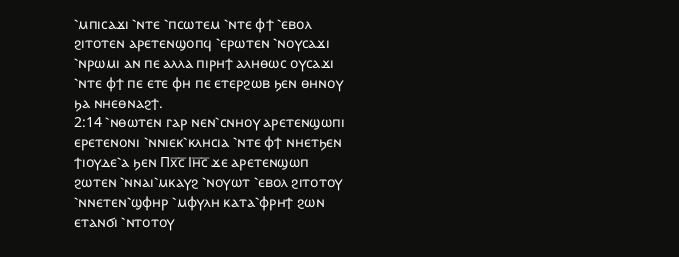⳿ⲙⲡⲓⲥⲁϫⲓ ⳿ⲛⲧⲉ ⳿ⲡⲥⲱⲧⲉⲙ ⳿ⲛⲧⲉ ⲫϯ ⳿ⲉⲃⲟⲗ ϩⲓⲧⲟⲧⲉⲛ ⲁⲣⲉⲧⲉⲛϣⲟⲡϥ ⳿ⲉⲣⲱⲧⲉⲛ ⳿ⲛⲟⲩⲥⲁϫⲓ ⳿ⲛⲣⲱⲙⲓ ⲁⲛ ⲡⲉ ⲁⲗⲗⲁ ⲡⲓⲣⲏϯ ⲁⲗⲏⲑⲱⲥ ⲟⲩⲥⲁϫⲓ ⳿ⲛⲧⲉ ⲫϯ ⲡⲉ ⲉⲧⲉ ⲫⲏ ⲡⲉ ⲉⲧⲉⲣϩⲱⲃ ϧⲉⲛ ⲑⲏⲛⲟⲩ ϧⲁ ⲛⲏⲉⲑⲛⲁϩϯ.
2:14 ⳿ⲛⲑⲱⲧⲉⲛ ⲅⲁⲣ ⲛⲉⲛ⳿ⲥⲛⲏⲟⲩ ⲁⲣⲉⲧⲉⲛϣⲱⲡⲓ ⲉⲣⲉⲧⲉⲛⲟⲛⲓ ⳿ⲛⲛⲓⲉⲕ⳿ⲕⲗⲏⲥⲓⲁ ⳿ⲛⲧⲉ ⲫϯ ⲛⲏⲉⲧϧⲉⲛ ϯⲓⲟⲩⲇⲉ⳿ⲁ ϧⲉⲛ Ⲡⲭ̅ⲥ̅ Ⲓⲏ̅ⲥ̅ ϫⲉ ⲁⲣⲉⲧⲉⲛϣⲱⲡ ϩⲱⲧⲉⲛ ⳿ⲛⲛⲁⲓ⳿ⲙⲕⲁⲩϩ ⳿ⲛⲟⲩⲱⲧ ⳿ⲉⲃⲟⲗ ϩⲓⲧⲟⲧⲟⲩ ⳿ⲛⲛⲉⲧⲉⲛ⳿ϣⲫⲏⲣ ⳿ⲙⲫⲩⲗⲏ ⲕⲁⲧⲁ⳿ⲫⲣⲏϯ ϩⲱⲛ ⲉⲧⲁⲛϭⲓ ⳿ⲛⲧⲟⲧⲟⲩ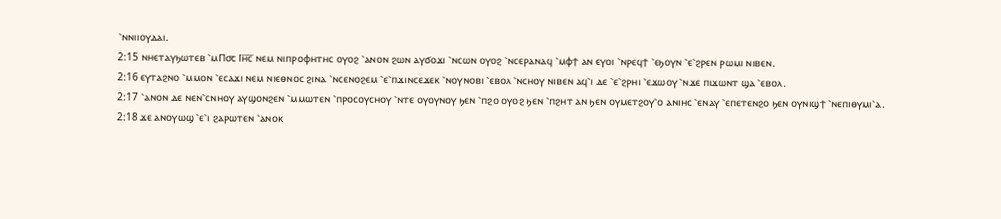⳿ⲛⲛⲓⲓⲟⲩⲇⲁⲓ.
2:15 ⲛⲏⲉⲧⲁⲩϧⲱⲧⲉⲃ ⳿ⲙⲠ⳪ Ⲓⲏ̅ⲥ̅ ⲛⲉⲙ ⲛⲓⲡⲣⲟⲫⲏⲧⲏⲥ ⲟⲩⲟϩ ⳿ⲁⲛⲟⲛ ϩⲱⲛ ⲁⲩϭⲟϫⲓ ⳿ⲛⲥⲱⲛ ⲟⲩⲟϩ ⳿ⲛⲥⲉⲣⲁⲛⲁϥ ⳿ⲙⲫϯ ⲁⲛ ⲉⲩⲟⲓ ⳿ⲛⲣⲉϥϯ ⳿ⲉϧⲟⲩⲛ ⳿ⲉ⳿ϩⲣⲉⲛ ⲣⲱⲙⲓ ⲛⲓⲃⲉⲛ.
2:16 ⲉⲩⲧⲁϩⲛⲟ ⳿ⲙⲙⲟⲛ ⳿ⲉⲥⲁϫⲓ ⲛⲉⲙ ⲛⲓⲉⲑⲛⲟⲥ ϩⲓⲛⲁ ⳿ⲛⲥⲉⲛⲟϩⲉⲙ ⳿ⲉ⳿ⲡϫⲓⲛⲥⲉϫⲉⲕ ⳿ⲛⲟⲩⲛⲟⲃⲓ ⳿ⲉⲃⲟⲗ ⳿ⲛⲥⲏⲟⲩ ⲛⲓⲃⲉⲛ ⲁϥ⳿ⲓ ⲇⲉ ⳿ⲉ⳿ϩⲣⲏⲓ ⳿ⲉϫⲱⲟⲩ ⳿ⲛϫⲉ ⲡⲓϫⲱⲛⲧ ϣⲁ ⳿ⲉⲃⲟⲗ.
2:17 ⳿ⲁⲛⲟⲛ ⲇⲉ ⲛⲉⲛ⳿ⲥⲛⲏⲟⲩ ⲁⲩϣⲟⲛϩⲉⲛ ⳿ⲙⲙⲱⲧⲉⲛ ⳿ⲡⲣⲟⲥⲟⲩⲥⲏⲟⲩ ⳿ⲛⲧⲉ ⲟⲩⲟⲩⲛⲟⲩ ϧⲉⲛ ⳿ⲡϩⲟ ⲟⲩⲟϩ ϧⲉⲛ ⳿ⲡϩⲏⲧ ⲁⲛ ϧⲉⲛ ⲟⲩⲙⲉⲧϩⲟⲩ⳿ⲟ ⲁⲛⲓⲏⲥ ⳿ⲉⲛⲁⲩ ⳿ⲉⲡⲉⲧⲉⲛϩⲟ ϧⲉⲛ ⲟⲩⲛⲓϣϯ ⳿ⲛⲉⲡⲓⲑⲩⲙⲓ⳿ⲁ.
2:18 ϫⲉ ⲁⲛⲟⲩⲱϣ ⳿ⲉ⳿ⲓ ϩⲁⲣⲱⲧⲉⲛ ⳿ⲁⲛⲟⲕ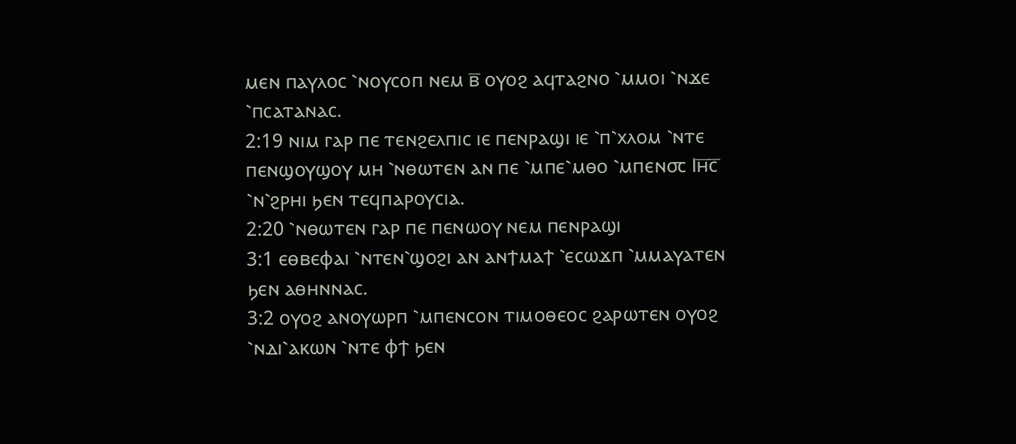ⲙⲉⲛ ⲡⲁⲩⲗⲟⲥ ⳿ⲛⲟⲩⲥⲟⲡ ⲛⲉⲙ ⲃ̅ ⲟⲩⲟϩ ⲁϥⲧⲁϩⲛⲟ ⳿ⲙⲙⲟⲓ ⳿ⲛϫⲉ ⳿ⲡⲥⲁⲧⲁⲛⲁⲥ.
2:19 ⲛⲓⲙ ⲅⲁⲣ ⲡⲉ ⲧⲉⲛϩⲉⲗⲡⲓⲥ ⲓⲉ ⲡⲉⲛⲣⲁϣⲓ ⲓⲉ ⳿ⲡ⳿ⲭⲗⲟⲙ ⳿ⲛⲧⲉ ⲡⲉⲛϣⲟⲩϣⲟⲩ ⲙⲏ ⳿ⲛⲑⲱⲧⲉⲛ ⲁⲛ ⲡⲉ ⳿ⲙⲡⲉ⳿ⲙⲑⲟ ⳿ⲙⲡⲉⲛ⳪ Ⲓⲏ̅ⲥ̅ ⳿ⲛ⳿ϩⲣⲏⲓ ϧⲉⲛ ⲧⲉϥⲡⲁⲣⲟⲩⲥⲓⲁ.
2:20 ⳿ⲛⲑⲱⲧⲉⲛ ⲅⲁⲣ ⲡⲉ ⲡⲉⲛⲱⲟⲩ ⲛⲉⲙ ⲡⲉⲛⲣⲁϣⲓ
3:1 ⲉⲑⲃⲉⲫⲁⲓ ⳿ⲛⲧⲉⲛ⳿ϣⲟϩⲓ ⲁⲛ ⲁⲛϯⲙⲁϯ ⳿ⲉⲥⲱϫⲡ ⳿ⲙⲙⲁⲩⲁⲧⲉⲛ ϧⲉⲛ ⲁⲑⲏⲛⲛⲁⲥ.
3:2 ⲟⲩⲟϩ ⲁⲛⲟⲩⲱⲣⲡ ⳿ⲙⲡⲉⲛⲥⲟⲛ ⲧⲓⲙⲟⲑⲉⲟⲥ ϩⲁⲣⲱⲧⲉⲛ ⲟⲩⲟϩ ⳿ⲛⲇⲓ⳿ⲁⲕⲱⲛ ⳿ⲛⲧⲉ ⲫϯ ϧⲉⲛ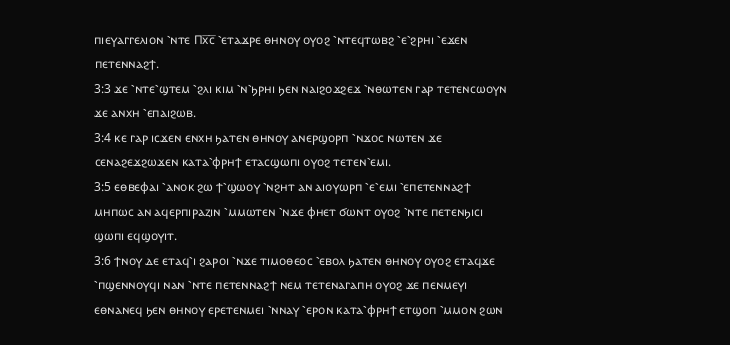ⲡⲓⲉⲩⲁⲅⲅⲉⲗⲓⲟⲛ ⳿ⲛⲧⲉ Ⲡⲭ̅ⲥ̅ ⳿ⲉⲧⲁϫⲣⲉ ⲑⲏⲛⲟⲩ ⲟⲩⲟϩ ⳿ⲛⲧⲉϥⲧⲱⲃϩ ⳿ⲉ⳿ϩⲣⲏⲓ ⳿ⲉϫⲉⲛ ⲡⲉⲧⲉⲛⲛⲁϩϯ.
3:3 ϫⲉ ⳿ⲛⲧⲉ⳿ϣⲧⲉⲙ ⳿ϩⲗⲓ ⲕⲓⲙ ⳿ⲛ⳿ϧⲣⲏⲓ ϧⲉⲛ ⲛⲁⲓϩⲟϫϩⲉϫ ⳿ⲛⲑⲱⲧⲉⲛ ⲅⲁⲣ ⲧⲉⲧⲉⲛⲥⲱⲟⲩⲛ ϫⲉ ⲁⲛⲭⲏ ⳿ⲉⲡⲁⲓϩⲱⲃ.
3:4 ⲕⲉ ⲅⲁⲣ ⲓⲥϫⲉⲛ ⲉⲛⲭⲏ ϧⲁⲧⲉⲛ ⲑⲏⲛⲟⲩ ⲁⲛⲉⲣϣⲟⲣⲡ ⳿ⲛϫⲟⲥ ⲛⲱⲧⲉⲛ ϫⲉ ⲥⲉⲛⲁϩⲉϫϩⲱϫⲉⲛ ⲕⲁⲧⲁ⳿ⲫⲣⲏϯ ⲉⲧⲁⲥϣⲱⲡⲓ ⲟⲩⲟϩ ⲧⲉⲧⲉⲛ⳿ⲉⲙⲓ.
3:5 ⲉⲑⲃⲉⲫⲁⲓ ⳿ⲁⲛⲟⲕ ϩⲱ ϯ⳿ϣⲱⲟⲩ ⳿ⲛϩⲏⲧ ⲁⲛ ⲁⲓⲟⲩⲱⲣⲡ ⳿ⲉ⳿ⲉⲙⲓ ⳿ⲉⲡⲉⲧⲉⲛⲛⲁϩϯ ⲙⲏⲡⲱⲥ ⲁⲛ ⲁϥⲉⲣⲡⲓⲣⲁⲍⲓⲛ ⳿ⲙⲙⲱⲧⲉⲛ ⳿ⲛϫⲉ ⲫⲏⲉⲧ ϭⲱⲛⲧ ⲟⲩⲟϩ ⳿ⲛⲧⲉ ⲡⲉⲧⲉⲛϧⲓⲥⲓ ϣⲱⲡⲓ ⲉϥϣⲟⲩⲓⲧ.
3:6 ϯⲛⲟⲩ ⲇⲉ ⲉⲧⲁϥ⳿ⲓ ϩⲁⲣⲟⲓ ⳿ⲛϫⲉ ⲧⲓⲙⲟⲑⲉⲟⲥ ⳿ⲉⲃⲟⲗ ϧⲁⲧⲉⲛ ⲑⲏⲛⲟⲩ ⲟⲩⲟϩ ⲉⲧⲁϥϫⲉ ⳿ⲡϣⲉⲛⲛⲟⲩϥⲓ ⲛⲁⲛ ⳿ⲛⲧⲉ ⲡⲉⲧⲉⲛⲛⲁϩϯ ⲛⲉⲙ ⲧⲉⲧⲉⲛⲁⲅⲁⲡⲏ ⲟⲩⲟϩ ϫⲉ ⲡⲉⲛⲙⲉⲩⲓ ⲉⲑⲛⲁⲛⲉϥ ϧⲉⲛ ⲑⲏⲛⲟⲩ ⲉⲣⲉⲧⲉⲛⲙⲉⲓ ⳿ⲛⲛⲁⲩ ⳿ⲉⲣⲟⲛ ⲕⲁⲧⲁ⳿ⲫⲣⲏϯ ⲉⲧϣⲟⲡ ⳿ⲙⲙⲟⲛ ϩⲱⲛ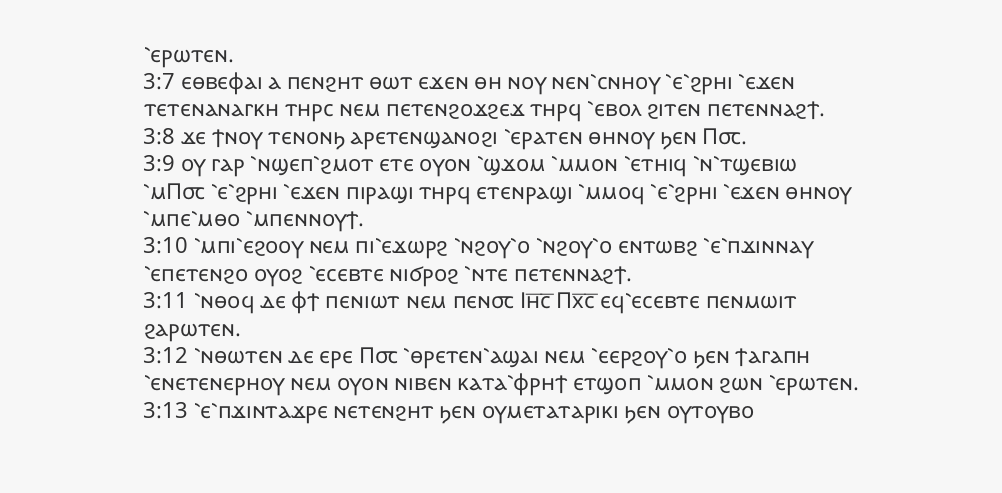⳿ⲉⲣⲱⲧⲉⲛ.
3:7 ⲉⲑⲃⲉⲫⲁⲓ ⲁ ⲡⲉⲛϩⲏⲧ ⲑⲱⲧ ⲉϫⲉⲛ ⲑⲏ ⲛⲟⲩ ⲛⲉⲛ⳿ⲥⲛⲏⲟⲩ ⳿ⲉ⳿ϩⲣⲏⲓ ⳿ⲉϫⲉⲛ ⲧⲉⲧⲉⲛⲁⲛⲁⲅⲕⲏ ⲧⲏⲣⲥ ⲛⲉⲙ ⲡⲉⲧⲉⲛϩⲟϫϩⲉϫ ⲧⲏⲣϥ ⳿ⲉⲃⲟⲗ ϩⲓⲧⲉⲛ ⲡⲉⲧⲉⲛⲛⲁϩϯ.
3:8 ϫⲉ ϯⲛⲟⲩ ⲧⲉⲛⲟⲛϧ ⲁⲣⲉⲧⲉⲛϣⲁⲛⲟϩⲓ ⳿ⲉⲣⲁⲧⲉⲛ ⲑⲏⲛⲟⲩ ϧⲉⲛ Ⲡ⳪.
3:9 ⲟⲩ ⲅⲁⲣ ⳿ⲛϣⲉⲡ⳿ϩⲙⲟⲧ ⲉⲧⲉ ⲟⲩⲟⲛ ⳿ϣϫⲟⲙ ⳿ⲙⲙⲟⲛ ⳿ⲉⲧⲏⲓϥ ⳿ⲛ⳿ⲧϣⲉⲃⲓⲱ ⳿ⲙⲠ⳪ ⳿ⲉ⳿ϩⲣⲏⲓ ⳿ⲉϫⲉⲛ ⲡⲓⲣⲁϣⲓ ⲧⲏⲣϥ ⲉⲧⲉⲛⲣⲁϣⲓ ⳿ⲙⲙⲟϥ ⳿ⲉ⳿ϩⲣⲏⲓ ⳿ⲉϫⲉⲛ ⲑⲏⲛⲟⲩ ⳿ⲙⲡⲉ⳿ⲙⲑⲟ ⳿ⲙⲡⲉⲛⲛⲟⲩϯ.
3:10 ⳿ⲙⲡⲓ⳿ⲉϩⲟⲟⲩ ⲛⲉⲙ ⲡⲓ⳿ⲉϫⲱⲣϩ ⳿ⲛϩⲟⲩ⳿ⲟ ⳿ⲛϩⲟⲩ⳿ⲟ ⲉⲛⲧⲱⲃϩ ⳿ⲉ⳿ⲡϫⲓⲛⲛⲁⲩ ⳿ⲉⲡⲉⲧⲉⲛϩⲟ ⲟⲩⲟϩ ⳿ⲉⲥⲉⲃⲧⲉ ⲛⲓϭⲣⲟϩ ⳿ⲛⲧⲉ ⲡⲉⲧⲉⲛⲛⲁϩϯ.
3:11 ⳿ⲛⲑⲟϥ ⲇⲉ ⲫϯ ⲡⲉⲛⲓⲱⲧ ⲛⲉⲙ ⲡⲉⲛ⳪ Ⲓⲏ̅ⲥ̅ Ⲡⲭ̅ⲥ̅ ⲉϥ⳿ⲉⲥⲉⲃⲧⲉ ⲡⲉⲛⲙⲱⲓⲧ ϩⲁⲣⲱⲧⲉⲛ.
3:12 ⳿ⲛⲑⲱⲧⲉⲛ ⲇⲉ ⲉⲣⲉ Ⲡ⳪ ⳿ⲑⲣⲉⲧⲉⲛ⳿ⲁϣⲁⲓ ⲛⲉⲙ ⳿ⲉⲉⲣϩⲟⲩ⳿ⲟ ϧⲉⲛ ϯⲁⲅⲁⲡⲏ ⳿ⲉⲛⲉⲧⲉⲛⲉⲣⲏⲟⲩ ⲛⲉⲙ ⲟⲩⲟⲛ ⲛⲓⲃⲉⲛ ⲕⲁⲧⲁ⳿ⲫⲣⲏϯ ⲉⲧϣⲟⲡ ⳿ⲙⲙⲟⲛ ϩⲱⲛ ⳿ⲉⲣⲱⲧⲉⲛ.
3:13 ⳿ⲉ⳿ⲡϫⲓⲛⲧⲁϫⲣⲉ ⲛⲉⲧⲉⲛϩⲏⲧ ϧⲉⲛ ⲟⲩⲙⲉⲧⲁⲧⲁⲣⲓⲕⲓ ϧⲉⲛ ⲟⲩⲧⲟⲩⲃⲟ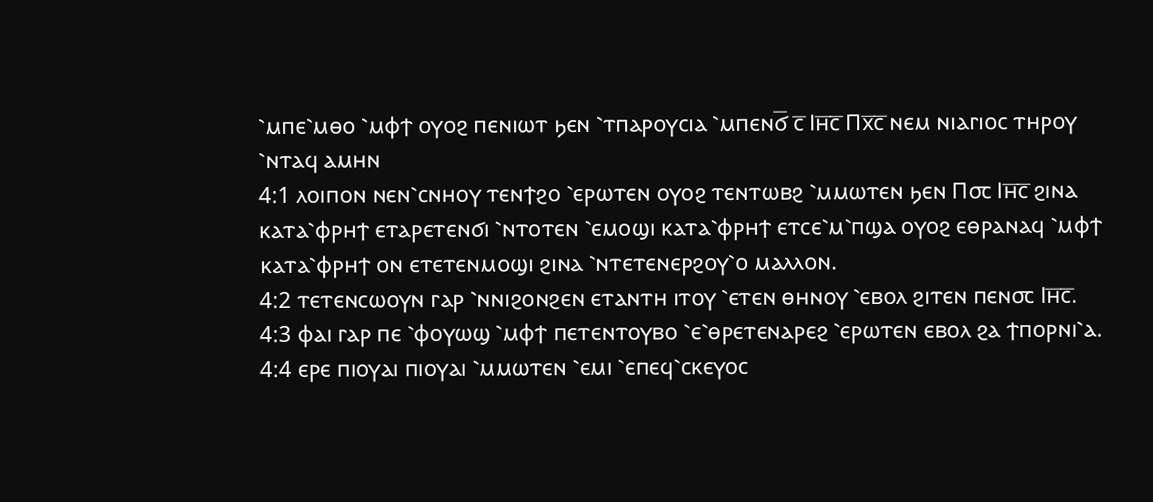⳿ⲙⲡⲉ⳿ⲙⲑⲟ ⳿ⲙⲫϯ ⲟⲩⲟϩ ⲡⲉⲛⲓⲱⲧ ϧⲉⲛ ⳿ⲧⲡⲁⲣⲟⲩⲥⲓⲁ ⳿ⲙⲡⲉⲛϭ̅ ⲥ̅ Ⲓⲏ̅ⲥ̅ Ⲡⲭ̅ⲥ̅ ⲛⲉⲙ ⲛⲓⲁⲅⲓⲟⲥ ⲧⲏⲣⲟⲩ ⳿ⲛⲧⲁϥ ⲁⲙⲏⲛ
4:1 ⲗⲟⲓⲡⲟⲛ ⲛⲉⲛ⳿ⲥⲛⲏⲟⲩ ⲧⲉⲛϯϩⲟ ⳿ⲉⲣⲱⲧⲉⲛ ⲟⲩⲟϩ ⲧⲉⲛⲧⲱⲃϩ ⳿ⲙⲙⲱⲧⲉⲛ ϧⲉⲛ Ⲡ⳪ Ⲓⲏ̅ⲥ̅ ϩⲓⲛⲁ ⲕⲁⲧⲁ⳿ⲫⲣⲏϯ ⲉⲧⲁⲣⲉⲧⲉⲛϭⲓ ⳿ⲛⲧⲟⲧⲉⲛ ⳿ⲉⲙⲟϣⲓ ⲕⲁⲧⲁ⳿ⲫⲣⲏϯ ⲉⲧⲥⲉ⳿ⲙ⳿ⲡϣⲁ ⲟⲩⲟϩ ⲉⲑⲣⲁⲛⲁϥ ⳿ⲙⲫϯ ⲕⲁⲧⲁ⳿ⲫⲣⲏϯ ⲟⲛ ⲉⲧⲉⲧⲉⲛⲙⲟϣⲓ ϩⲓⲛⲁ ⳿ⲛⲧⲉⲧⲉⲛⲉⲣϩⲟⲩ⳿ⲟ ⲙⲁⲗⲗⲟⲛ.
4:2 ⲧⲉⲧⲉⲛⲥⲱⲟⲩⲛ ⲅⲁⲣ ⳿ⲛⲛⲓϩⲟⲛϩⲉⲛ ⲉⲧⲁⲛⲧⲏ ⲓⲧⲟⲩ ⳿ⲉⲧⲉⲛ ⲑⲏⲛⲟⲩ ⳿ⲉⲃⲟⲗ ϩⲓⲧⲉⲛ ⲡⲉⲛ⳪ Ⲓⲏ̅ⲥ̅.
4:3 ⲫⲁⲓ ⲅⲁⲣ ⲡⲉ ⳿ⲫⲟⲩⲱϣ ⳿ⲙⲫϯ ⲡⲉⲧⲉⲛⲧⲟⲩⲃⲟ ⳿ⲉ⳿ⲑⲣⲉⲧⲉⲛⲁⲣⲉϩ ⳿ⲉⲣⲱⲧⲉⲛ ⲉⲃⲟⲗ ϩⲁ ϯⲡⲟⲣⲛⲓ⳿ⲁ.
4:4 ⲉⲣⲉ ⲡⲓⲟⲩⲁⲓ ⲡⲓⲟⲩⲁⲓ ⳿ⲙⲙⲱⲧⲉⲛ ⳿ⲉⲙⲓ ⳿ⲉⲡⲉϥ⳿ⲥⲕⲉⲩⲟⲥ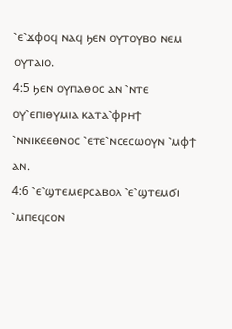⳿ⲉ⳿ϫⲫⲟϥ ⲛⲁϥ ϧⲉⲛ ⲟⲩⲧⲟⲩⲃⲟ ⲛⲉⲙ ⲟⲩⲧⲁⲓⲟ.
4:5 ϧⲉⲛ ⲟⲩⲡⲁⲑⲟⲥ ⲁⲛ ⳿ⲛⲧⲉ ⲟⲩ⳿ⲉⲡⲓⲑⲩⲙⲓⲁ ⲕⲁⲧⲁ⳿ⲫⲣⲏϯ ⳿ⲛⲛⲓⲕⲉⲉⲑⲛⲟⲥ ⳿ⲉⲧⲉ⳿ⲛⲥⲉⲥⲱⲟⲩⲛ ⳿ⲙⲫϯ ⲁⲛ.
4:6 ⳿ⲉ⳿ϣⲧⲉⲙⲉⲣⲥⲁⲃⲟⲗ ⳿ⲉ⳿ϣⲧⲉⲙϭⲓ ⳿ⲙⲡⲉϥⲥⲟⲛ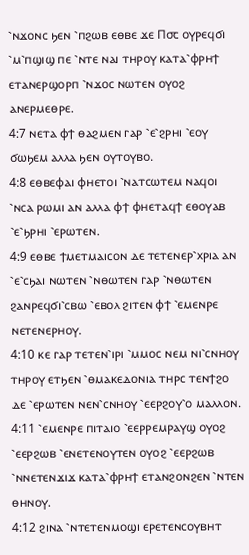⳿ⲛϫⲟⲛⲥ ϧⲉⲛ ⳿ⲡϩⲱⲃ ⲉⲑⲃⲉ ϫⲉ Ⲡ⳪ ⲟⲩⲣⲉϥϭⲓ ⳿ⲙ⳿ⲡϣⲓϣ ⲡⲉ ⳿ⲛⲧⲉ ⲛⲁⲓ ⲧⲏⲣⲟⲩ ⲕⲁⲧⲁ⳿ⲫⲣⲏϯ ⲉⲧⲁⲛⲉⲣϣⲟⲣⲡ ⳿ⲛϫⲟⲥ ⲛⲱⲧⲉⲛ ⲟⲩⲟϩ ⲁⲛⲉⲣⲙⲉⲑⲣⲉ.
4:7 ⲛⲉⲧⲁ ⲫϯ ⲑⲁϩⲙⲉⲛ ⲅⲁⲣ ⳿ⲉ⳿ϩⲣⲏⲓ ⳿ⲉⲟⲩ ϭⲱϧⲉⲙ ⲁⲗⲗⲁ ϧⲉⲛ ⲟⲩⲧⲟⲩⲃⲟ.
4:8 ⲉⲑⲃⲉⲫⲁⲓ ⲫⲏⲉⲧⲟⲓ ⳿ⲛⲁⲧⲥⲱⲧⲉⲙ ⲛⲁϥⲟⲓ ⳿ⲛⲥⲁ ⲣⲱⲙⲓ ⲁⲛ ⲁⲗⲗⲁ ⲫϯ ⲫⲏⲉⲧⲁϥϯ ⲉⲑⲟⲩⲁⲃ ⳿ⲉ⳿ϧⲣⲏⲓ ⳿ⲉⲣⲱⲧⲉⲛ.
4:9 ⲉⲑⲃⲉ ϯⲙⲉⲧⲙⲁⲓⲥⲟⲛ ⲇⲉ ⲧⲉⲧⲉⲛⲉⲣ⳿ⲭⲣⲓⲁ ⲁⲛ ⳿ⲉ⳿ⲥϧⲁⲓ ⲛⲱⲧⲉⲛ ⳿ⲛⲑⲱⲧⲉⲛ ⲅⲁⲣ ⳿ⲛⲑⲱⲧⲉⲛ ϩⲁⲛⲣⲉϥϭⲓ⳿ⲥⲃⲱ ⳿ⲉⲃⲟⲗ ϩⲓⲧⲉⲛ ⲫϯ ⳿ⲉⲙⲉⲛⲣⲉ ⲛⲉⲧⲉⲛⲉⲣⲏⲟⲩ.
4:10 ⲕⲉ ⲅⲁⲣ ⲧⲉⲧⲉⲛ⳿ⲓⲣⲓ ⳿ⲙⲙⲟⲥ ⲛⲉⲙ ⲛⲓ⳿ⲥⲛⲏⲟⲩ ⲧⲏⲣⲟⲩ ⲉⲧϧⲉⲛ ⳿ⲑⲙⲁⲕⲉⲇⲟⲛⲓⲁ ⲧⲏⲣⲥ ⲧⲉⲛϯϩⲟ ⲇⲉ ⳿ⲉⲣⲱⲧⲉⲛ ⲛⲉⲛ⳿ⲥⲛⲏⲟⲩ ⳿ⲉⲉⲣϩⲟⲩ⳿ⲟ ⲙⲁⲗⲗⲟⲛ.
4:11 ⳿ⲉⲙⲉⲛⲣⲉ ⲡⲓⲧⲁⲓⲟ ⳿ⲉⲉⲣⲣⲉⲙⲣⲁⲩϣ ⲟⲩⲟϩ ⳿ⲉⲉⲣϩⲱⲃ ⳿ⲉⲛⲉⲧⲉⲛⲟⲩⲧⲉⲛ ⲟⲩⲟϩ ⳿ⲉⲉⲣϩⲱⲃ ⳿ⲛⲛⲉⲧⲉⲛϫⲓϫ ⲕⲁⲧⲁ⳿ⲫⲣⲏϯ ⲉⲧⲁⲛϩⲟⲛϩⲉⲛ ⳿ⲛⲧⲉⲛ ⲑⲏⲛⲟⲩ.
4:12 ϩⲓⲛⲁ ⳿ⲛⲧⲉⲧⲉⲛⲙⲟϣⲓ ⲉⲣⲉⲧⲉⲛⲥⲟⲩⲃⲏⲧ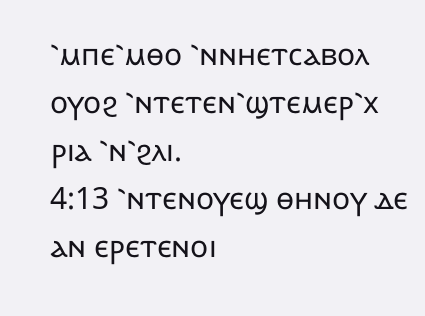⳿ⲙⲡⲉ⳿ⲙⲑⲟ ⳿ⲛⲛⲏⲉⲧⲥⲁⲃⲟⲗ ⲟⲩⲟϩ ⳿ⲛⲧⲉⲧⲉⲛ⳿ϣⲧⲉⲙⲉⲣ⳿ⲭ ⲣⲓⲁ ⳿ⲛ⳿ϩⲗⲓ.
4:13 ⳿ⲛⲧⲉⲛⲟⲩⲉϣ ⲑⲏⲛⲟⲩ ⲇⲉ ⲁⲛ ⲉⲣⲉⲧⲉⲛⲟⲓ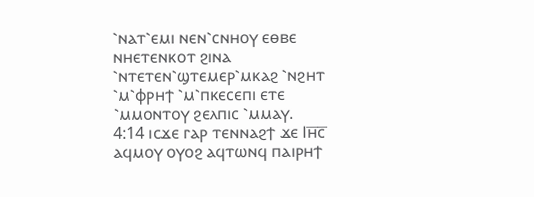⳿ⲛⲁⲧ⳿ⲉⲙⲓ ⲛⲉⲛ⳿ⲥⲛⲏⲟⲩ ⲉⲑⲃⲉ ⲛⲏⲉⲧⲉⲛⲕⲟⲧ ϩⲓⲛⲁ ⳿ⲛⲧⲉⲧⲉⲛ⳿ϣⲧⲉⲙⲉⲣ⳿ⲙⲕⲁϩ ⳿ⲛϩⲏⲧ ⳿ⲙ⳿ⲫⲣⲏϯ ⳿ⲙ⳿ⲡⲕⲉⲥⲉⲡⲓ ⲉⲧⲉ ⳿ⲙⲙⲟⲛⲧⲟⲩ ϩⲉⲗⲡⲓⲥ ⳿ⲙⲙⲁⲩ.
4:14 ⲓⲥϫⲉ ⲅⲁⲣ ⲧⲉⲛⲛⲁϩϯ ϫⲉ Ⲓⲏ̅ⲥ̅ ⲁϥⲙⲟⲩ ⲟⲩⲟϩ ⲁϥⲧⲱⲛϥ ⲡⲁⲓⲣⲏϯ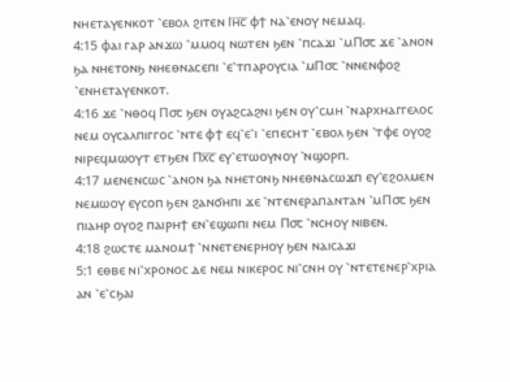ⲛⲏⲉⲧⲁⲩⲉⲛⲕⲟⲧ ⳿ⲉⲃⲟⲗ ϩⲓⲧⲉⲛ Ⲓⲏ̅ⲥ̅ ⲫϯ ⲛⲁ⳿ⲉⲛⲟⲩ ⲛⲉⲙⲁϥ.
4:15 ⲫⲁⲓ ⲅⲁⲣ ⲁⲛϫⲱ ⳿ⲙⲙⲟϥ ⲛⲱⲧⲉⲛ ϧⲉⲛ ⳿ⲡⲥⲁϫⲓ ⳿ⲙⲠ⳪ ϫⲉ ⳿ⲁⲛⲟⲛ ϧⲁ ⲛⲏⲉⲧⲟⲛϧ ⲛⲏⲉⲑⲛⲁⲥⲉⲡⲓ ⳿ⲉ⳿ⲧⲡⲁⲣⲟⲩⲥⲓⲁ ⳿ⲙⲠ⳪ ⳿ⲛⲛⲉⲛⲫⲟϩ ⳿ⲉⲛⲏⲉⲧⲁⲩⲉⲛⲕⲟⲧ.
4:16 ϫⲉ ⳿ⲛⲑⲟϥ Ⲡ⳪ ϧⲉⲛ ⲟⲩⲁϩⲥⲁϩⲛⲓ ϧⲉⲛ ⲟⲩ⳿ⲥⲙⲏ ⳿ⲛⲁⲣⲭⲏⲁⲅⲅⲉⲗⲟⲥ ⲛⲉⲙ ⲟⲩⲥⲁⲗⲡⲓⲅⲅⲟⲥ ⳿ⲛⲧⲉ ⲫϯ ⲉϥ⳿ⲉ⳿ⲓ ⳿ⲉⲡⲉⲥⲏⲧ ⳿ⲉⲃⲟⲗ ϧⲉⲛ ⳿ⲧⲫⲉ ⲟⲩⲟϩ ⲛⲓⲣⲉϥⲙⲱⲟⲩⲧ ⲉⲧϧⲉⲛ Ⲡⲭ̅ⲥ̅ ⲉⲩ⳿ⲉⲧⲱⲟⲩⲛⲟⲩ ⳿ⲛϣⲟⲣⲡ.
4:17 ⲙⲉⲛⲉⲛⲥⲱⲥ ⳿ⲁⲛⲟⲛ ϧⲁ ⲛⲏⲉⲧⲟⲛϧ ⲛⲏⲉⲑⲛⲁⲥⲱϫⲡ ⲉⲩ⳿ⲉϩⲟⲗⲙⲉⲛ ⲛⲉⲙⲱⲟⲩ ⲉⲩⲥⲟⲡ ϧⲉⲛ ϩⲁⲛϭⲏⲡⲓ ϫⲉ ⳿ⲛⲧⲉⲛⲉⲣⲁⲡⲁⲛⲧⲁⲛ ⳿ⲙⲠ⳪ ϧⲉⲛ ⲡⲓⲁⲏⲣ ⲟⲩⲟϩ ⲡⲁⲓⲣⲏϯ ⲉⲛ⳿ⲉϣⲱⲡⲓ ⲛⲉⲙ Ⲡ⳪ ⳿ⲛⲥⲏⲟⲩ ⲛⲓⲃⲉⲛ.
4:18 ϩⲱⲥⲧⲉ ⲙⲁⲛⲟⲙϯ ⳿ⲛⲛⲉⲧⲉⲛⲉⲣⲏⲟⲩ ϧⲉⲛ ⲛⲁⲓⲥⲁϫⲓ
5:1 ⲉⲑⲃⲉ ⲛⲓ⳿ⲭⲣⲟⲛⲟⲥ ⲇⲉ ⲛⲉⲙ ⲛⲓⲕⲉⲣⲟⲥ ⲛⲓ⳿ⲥⲛⲏ ⲟⲩ ⳿ⲛⲧⲉⲧⲉⲛⲉⲣ⳿ⲭⲣⲓⲁ ⲁⲛ ⳿ⲉ⳿ⲥϧⲁⲓ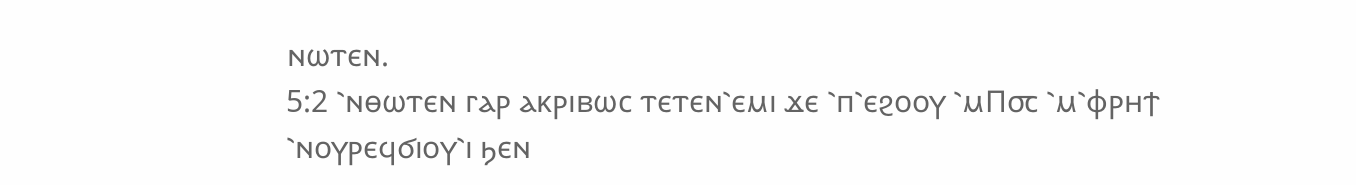ⲛⲱⲧⲉⲛ.
5:2 ⳿ⲛⲑⲱⲧⲉⲛ ⲅⲁⲣ ⲁⲕⲣⲓⲃⲱⲥ ⲧⲉⲧⲉⲛ⳿ⲉⲙⲓ ϫⲉ ⳿ⲡ⳿ⲉϩⲟⲟⲩ ⳿ⲙⲠ⳪ ⳿ⲙ⳿ⲫⲣⲏϯ ⳿ⲛⲟⲩⲣⲉϥϭⲓⲟⲩ⳿ⲓ ϧⲉⲛ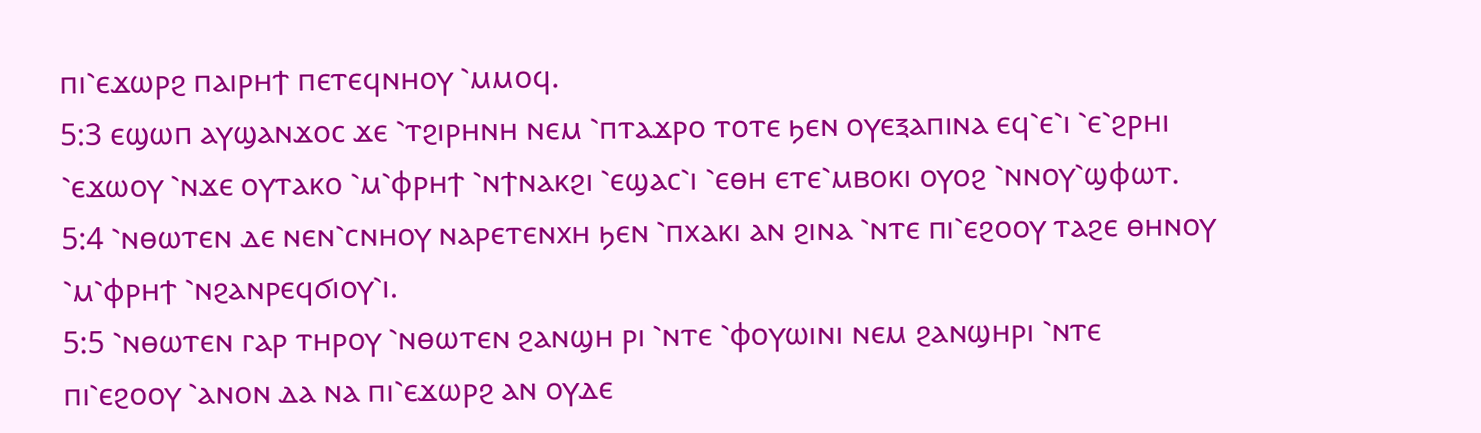ⲡⲓ⳿ⲉϫⲱⲣϩ ⲡⲁⲓⲣⲏϯ ⲡⲉⲧⲉϥⲛⲏⲟⲩ ⳿ⲙⲙⲟϥ.
5:3 ⲉϣⲱⲡ ⲁⲩϣⲁⲛϫⲟⲥ ϫⲉ ⳿ⲧϩⲓⲣⲏⲛⲏ ⲛⲉⲙ ⳿ⲡⲧⲁϫⲣⲟ ⲧⲟⲧⲉ ϧⲉⲛ ⲟⲩⲉⲝⲁⲡⲓⲛⲁ ⲉϥ⳿ⲉ⳿ⲓ ⳿ⲉ⳿ϩⲣⲏⲓ ⳿ⲉϫⲱⲟⲩ ⳿ⲛϫⲉ ⲟⲩⲧⲁⲕⲟ ⳿ⲙ⳿ⲫⲣⲏϯ ⳿ⲛϯⲛⲁⲕϩⲓ ⳿ⲉϣⲁⲥ⳿ⲓ ⳿ⲉⲑⲏ ⲉⲧⲉ⳿ⲙⲃⲟⲕⲓ ⲟⲩⲟϩ ⳿ⲛⲛⲟⲩ⳿ϣⲫⲱⲧ.
5:4 ⳿ⲛⲑⲱⲧⲉⲛ ⲇⲉ ⲛⲉⲛ⳿ⲥⲛⲏⲟⲩ ⲛⲁⲣⲉⲧⲉⲛⲭⲏ ϧⲉⲛ ⳿ⲡⲭⲁⲕⲓ ⲁⲛ ϩⲓⲛⲁ ⳿ⲛⲧⲉ ⲡⲓ⳿ⲉϩⲟⲟⲩ ⲧⲁϩⲉ ⲑⲏⲛⲟⲩ ⳿ⲙ⳿ⲫⲣⲏϯ ⳿ⲛϩⲁⲛⲣⲉϥϭⲓⲟⲩ⳿ⲓ.
5:5 ⳿ⲛⲑⲱⲧⲉⲛ ⲅⲁⲣ ⲧⲏⲣⲟⲩ ⳿ⲛⲑⲱⲧⲉⲛ ϩⲁⲛϣⲏ ⲣⲓ ⳿ⲛⲧⲉ ⳿ⲫⲟⲩⲱⲓⲛⲓ ⲛⲉⲙ ϩⲁⲛϣⲏⲣⲓ ⳿ⲛⲧⲉ ⲡⲓ⳿ⲉϩⲟⲟⲩ ⳿ⲁⲛⲟⲛ ⲇⲁ ⲛⲁ ⲡⲓ⳿ⲉϫⲱⲣϩ ⲁⲛ ⲟⲩⲇⲉ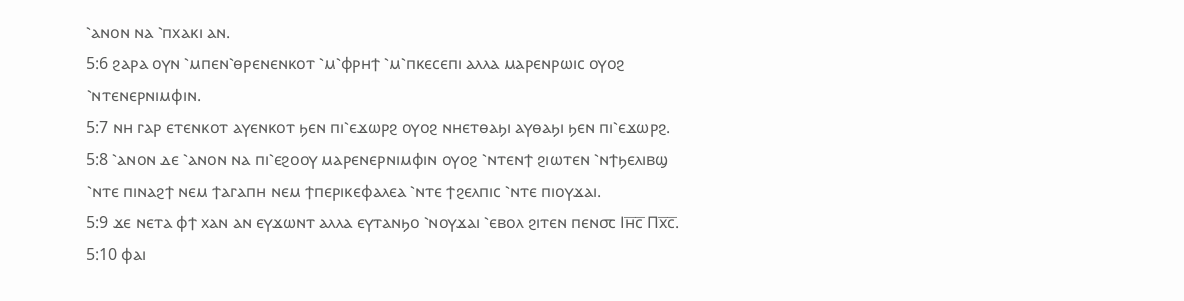⳿ⲁⲛⲟⲛ ⲛⲁ ⳿ⲡⲭⲁⲕⲓ ⲁⲛ.
5:6 ϩⲁⲣⲁ ⲟⲩⲛ ⳿ⲙⲡⲉⲛ⳿ⲑⲣⲉⲛⲉⲛⲕⲟⲧ ⳿ⲙ⳿ⲫⲣⲏϯ ⳿ⲙ⳿ⲡⲕⲉⲥⲉⲡⲓ ⲁⲗⲗⲁ ⲙⲁⲣⲉⲛⲣⲱⲓⲥ ⲟⲩⲟϩ ⳿ⲛⲧⲉⲛⲉⲣⲛⲓⲙⲫⲓⲛ.
5:7 ⲛⲏ ⲅⲁⲣ ⲉⲧⲉⲛⲕⲟⲧ ⲁⲩⲉⲛⲕⲟⲧ ϧⲉⲛ ⲡⲓ⳿ⲉϫⲱⲣϩ ⲟⲩⲟϩ ⲛⲏⲉⲧⲑⲁϧⲓ ⲁⲩⲑⲁϧⲓ ϧⲉⲛ ⲡⲓ⳿ⲉϫⲱⲣϩ.
5:8 ⳿ⲁⲛⲟⲛ ⲇⲉ ⳿ⲁⲛⲟⲛ ⲛⲁ ⲡⲓ⳿ⲉϩⲟⲟⲩ ⲙⲁⲣⲉⲛⲉⲣⲛⲓⲙⲫⲓⲛ ⲟⲩⲟϩ ⳿ⲛⲧⲉⲛϯ ϩⲓⲱⲧⲉⲛ ⳿ⲛϯϧⲉⲗⲓⲃϣ ⳿ⲛⲧⲉ ⲡⲓⲛⲁϩϯ ⲛⲉⲙ ϯⲁⲅⲁⲡⲏ ⲛⲉⲙ ϯⲡⲉⲣⲓⲕⲉⲫⲁⲗⲉⲁ ⳿ⲛⲧⲉ ϯϩⲉⲗⲡⲓⲥ ⳿ⲛⲧⲉ ⲡⲓⲟⲩϫⲁⲓ.
5:9 ϫⲉ ⲛⲉⲧⲁ ⲫϯ ⲭⲁⲛ ⲁⲛ ⲉⲩϫⲱⲛⲧ ⲁⲗⲗⲁ ⲉⲩⲧⲁⲛϧⲟ ⳿ⲛⲟⲩϫⲁⲓ ⳿ⲉⲃⲟⲗ ϩⲓⲧⲉⲛ ⲡⲉⲛ⳪ Ⲓⲏ̅ⲥ̅ Ⲡⲭ̅ⲥ̅.
5:10 ⲫⲁⲓ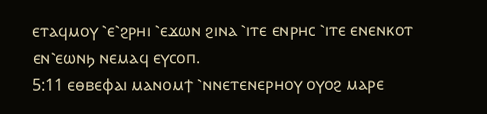ⲉⲧⲁϥⲙⲟⲩ ⳿ⲉ⳿ϩⲣⲏⲓ ⳿ⲉϫⲱⲛ ϩⲓⲛⲁ ⳿ⲓⲧⲉ ⲉⲛⲣⲏⲥ ⳿ⲓⲧⲉ ⲉⲛⲉⲛⲕⲟⲧ ⲉⲛ⳿ⲉⲱⲛϧ ⲛⲉⲙⲁϥ ⲉⲩⲥⲟⲡ.
5:11 ⲉⲑⲃⲉⲫⲁⲓ ⲙⲁⲛⲟⲙϯ ⳿ⲛⲛⲉⲧⲉⲛⲉⲣⲏⲟⲩ ⲟⲩⲟϩ ⲙⲁⲣⲉ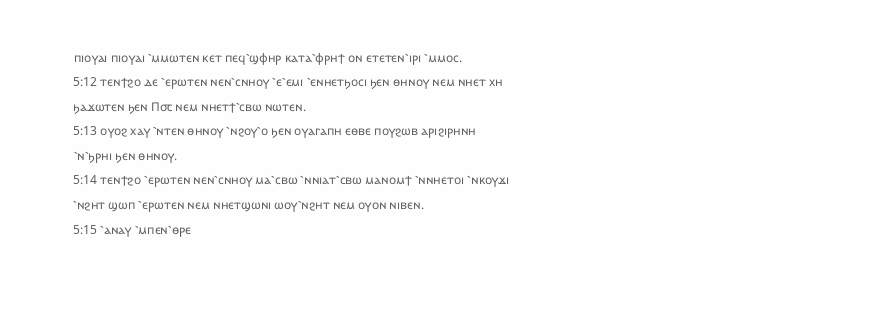ⲡⲓⲟⲩⲁⲓ ⲡⲓⲟⲩⲁⲓ ⳿ⲙⲙⲱⲧⲉⲛ ⲕⲉⲧ ⲡⲉϥ⳿ϣⲫⲏⲣ ⲕⲁⲧⲁ⳿ⲫⲣⲏϯ ⲟⲛ ⲉⲧⲉⲧⲉⲛ⳿ⲓⲣⲓ ⳿ⲙⲙⲟⲥ.
5:12 ⲧⲉⲛϯϩⲟ ⲇⲉ ⳿ⲉⲣⲱⲧⲉⲛ ⲛⲉⲛ⳿ⲥⲛⲏⲟⲩ ⳿ⲉ⳿ⲉⲙⲓ ⳿ⲉⲛⲏⲉⲧϧⲟⲥⲓ ϧⲉⲛ ⲑⲏⲛⲟⲩ ⲛⲉⲙ ⲛⲏⲉⲧ ⲭⲏ ϧⲁϫⲱⲧⲉⲛ ϧⲉⲛ Ⲡ⳪ ⲛⲉⲙ ⲛⲏⲉⲧϯ⳿ⲥⲃⲱ ⲛⲱⲧⲉⲛ.
5:13 ⲟⲩⲟϩ ⲭⲁⲩ ⳿ⲛⲧⲉⲛ ⲑⲏⲛⲟⲩ ⳿ⲛϩⲟⲩ⳿ⲟ ϧⲉⲛ ⲟⲩⲁⲅⲁⲡⲏ ⲉⲑⲃⲉ ⲡⲟⲩϩⲱⲃ ⲁⲣⲓϩⲓⲣⲏⲛⲏ ⳿ⲛ⳿ϧⲣⲏⲓ ϧⲉⲛ ⲑⲏⲛⲟⲩ.
5:14 ⲧⲉⲛϯϩⲟ ⳿ⲉⲣⲱⲧⲉⲛ ⲛⲉⲛ⳿ⲥⲛⲏⲟⲩ ⲙⲁ⳿ⲥⲃⲱ ⳿ⲛⲛⲓⲁⲧ⳿ⲥⲃⲱ ⲙⲁⲛⲟⲙϯ ⳿ⲛⲛⲏⲉⲧⲟⲓ ⳿ⲛⲕⲟⲩϫⲓ ⳿ⲛϩⲏⲧ ϣⲱⲡ ⳿ⲉⲣⲱⲧⲉⲛ ⲛⲉⲙ ⲛⲏⲉⲧϣⲱⲛⲓ ⲱⲟⲩ⳿ⲛϩⲏⲧ ⲛⲉⲙ ⲟⲩⲟⲛ ⲛⲓⲃⲉⲛ.
5:15 ⳿ⲁⲛⲁⲩ ⳿ⲙⲡⲉⲛ⳿ⲑⲣⲉ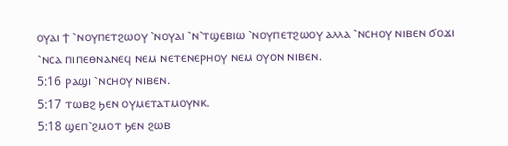ⲟⲩⲁⲓ ϯ ⳿ⲛⲟⲩⲡⲉⲧϩⲱⲟⲩ ⳿ⲛⲟⲩⲁⲓ ⳿ⲛ⳿ⲧϣⲉⲃⲓⲱ ⳿ⲛⲟⲩⲡⲉⲧϩⲱⲟⲩ ⲁⲗⲗⲁ ⳿ⲛⲥⲏⲟⲩ ⲛⲓⲃⲉⲛ ϭⲟϫⲓ ⳿ⲛⲥⲁ ⲡⲓⲡⲉⲑⲛⲁⲛⲉϥ ⲛⲉⲙ ⲛⲉⲧⲉⲛⲉⲣⲏⲟⲩ ⲛⲉⲙ ⲟⲩⲟⲛ ⲛⲓⲃⲉⲛ.
5:16 ⲣⲁϣⲓ ⳿ⲛⲥⲏⲟⲩ ⲛⲓⲃⲉⲛ.
5:17 ⲧⲱⲃϩ ϧⲉⲛ ⲟⲩⲙⲉⲧⲁⲧⲙⲟⲩⲛⲕ.
5:18 ϣⲉⲡ⳿ϩⲙⲟⲧ ϧⲉⲛ ϩⲱⲃ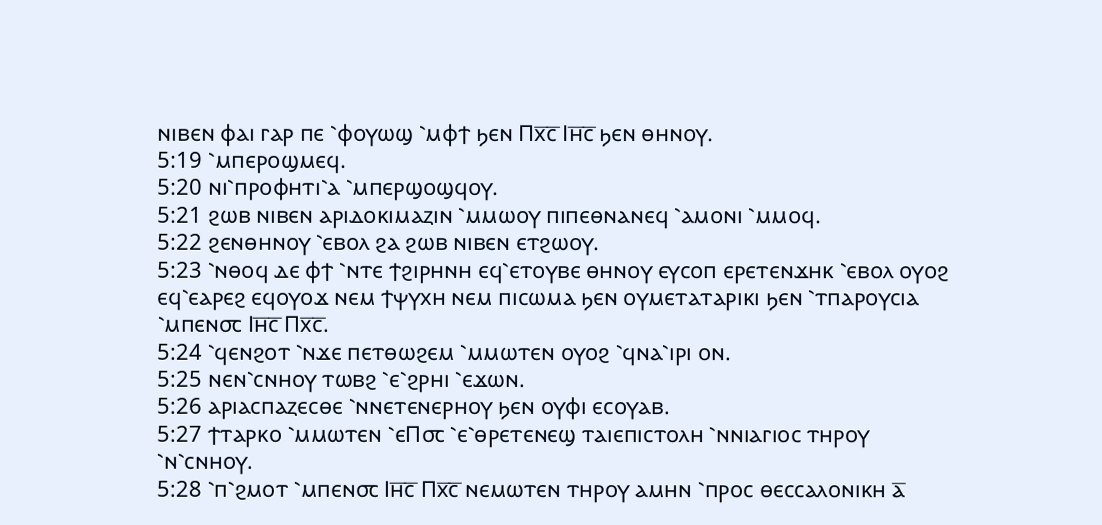ⲛⲓⲃⲉⲛ ⲫⲁⲓ ⲅⲁⲣ ⲡⲉ ⳿ⲫⲟⲩⲱϣ ⳿ⲙⲫϯ ϧⲉⲛ Ⲡⲭ̅ⲥ̅ Ⲓⲏ̅ⲥ̅ ϧⲉⲛ ⲑⲏⲛⲟⲩ.
5:19 ⳿ⲙⲡⲉⲣⲟϣⲙⲉϥ.
5:20 ⲛⲓ⳿ⲡⲣⲟⲫⲏⲧⲓ⳿ⲁ ⳿ⲙⲡⲉⲣϣⲟϣϥⲟⲩ.
5:21 ϩⲱⲃ ⲛⲓⲃⲉⲛ ⲁⲣⲓⲇⲟⲕⲓⲙⲁⲍⲓⲛ ⳿ⲙⲙⲱⲟⲩ ⲡⲓⲡⲉⲑⲛⲁⲛⲉϥ ⳿ⲁⲙⲟⲛⲓ ⳿ⲙⲙⲟϥ.
5:22 ϩⲉⲛⲑⲏⲛⲟⲩ ⳿ⲉⲃⲟⲗ ϩⲁ ϩⲱⲃ ⲛⲓⲃⲉⲛ ⲉⲧϩⲱⲟⲩ.
5:23 ⳿ⲛⲑⲟϥ ⲇⲉ ⲫϯ ⳿ⲛⲧⲉ ϯϩⲓⲣⲏⲛⲏ ⲉϥ⳿ⲉⲧⲟⲩⲃⲉ ⲑⲏⲛⲟⲩ ⲉⲩⲥⲟⲡ ⲉⲣⲉⲧⲉⲛϫⲏⲕ ⳿ⲉⲃⲟⲗ ⲟⲩⲟϩ ⲉϥ⳿ⲉⲁⲣⲉϩ ⲉϥⲟⲩⲟϫ ⲛⲉⲙ ϯⲯⲩⲭⲏ ⲛⲉⲙ ⲡⲓⲥⲱⲙⲁ ϧⲉⲛ ⲟⲩⲙⲉⲧⲁⲧⲁⲣⲓⲕⲓ ϧⲉⲛ ⳿ⲧⲡⲁⲣⲟⲩⲥⲓⲁ ⳿ⲙⲡⲉⲛ⳪ Ⲓⲏ̅ⲥ̅ Ⲡⲭ̅ⲥ̅.
5:24 ⳿ϥⲉⲛϩⲟⲧ ⳿ⲛϫⲉ ⲡⲉⲧⲑⲱϩⲉⲙ ⳿ⲙⲙⲱⲧⲉⲛ ⲟⲩⲟϩ ⳿ϥⲛⲁ⳿ⲓⲣⲓ ⲟⲛ.
5:25 ⲛⲉⲛ⳿ⲥⲛⲏⲟⲩ ⲧⲱⲃϩ ⳿ⲉ⳿ϩⲣⲏⲓ ⳿ⲉϫⲱⲛ.
5:26 ⲁⲣⲓⲁⲥⲡⲁⲍⲉⲥⲑⲉ ⳿ⲛⲛⲉⲧⲉⲛⲉⲣⲏⲟⲩ ϧⲉⲛ ⲟⲩⲫⲓ ⲉⲥⲟⲩⲁⲃ.
5:27 ϯⲧⲁⲣⲕⲟ ⳿ⲙⲙⲱⲧⲉⲛ ⳿ⲉⲠ⳪ ⳿ⲉ⳿ⲑⲣⲉⲧⲉⲛⲉϣ ⲧⲁⲓⲉⲡⲓⲥⲧⲟⲗⲏ ⳿ⲛⲛⲓⲁⲅⲓⲟⲥ ⲧⲏⲣⲟⲩ ⳿ⲛ⳿ⲥⲛⲏⲟⲩ.
5:28 ⳿ⲡ⳿ϩⲙⲟⲧ ⳿ⲙⲡⲉⲛ⳪ Ⲓⲏ̅ⲥ̅ Ⲡⲭ̅ⲥ̅ ⲛⲉⲙⲱⲧⲉⲛ ⲧⲏⲣⲟⲩ ⲁⲙⲏⲛ ⳿ⲡⲣⲟⲥ ⲑⲉⲥⲥⲁⲗⲟⲛⲓⲕⲏ ⲁ̅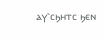ⲁⲩ⳿ⲥϧⲏⲧⲥ ϧⲉⲛ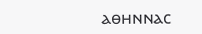ⲁⲑⲏⲛⲛⲁⲥ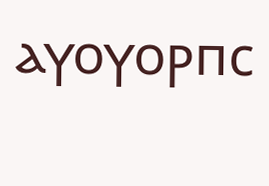ⲁⲩⲟⲩⲟⲣⲡⲥ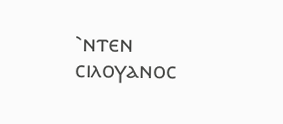⳿ⲛⲧⲉⲛ ⲥⲓⲗⲟⲩⲁⲛⲟⲥ